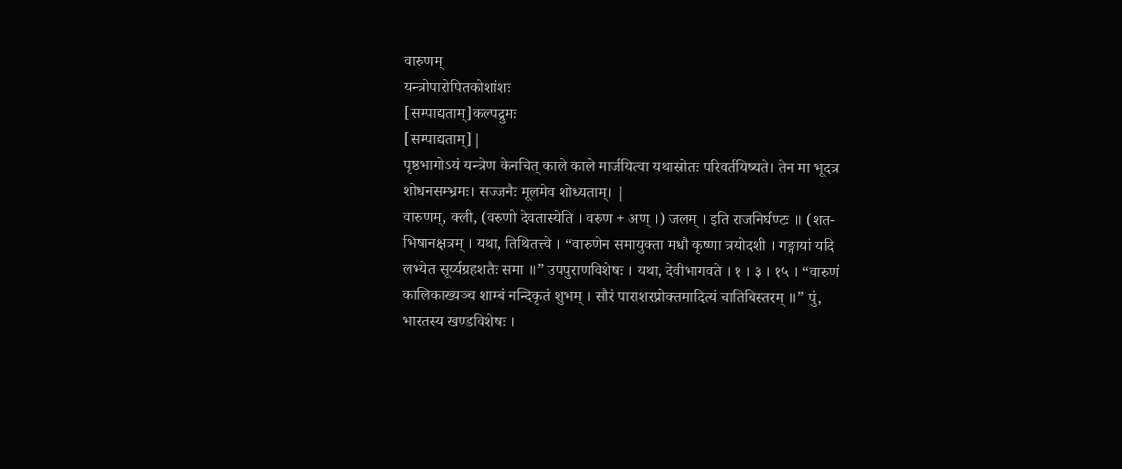वारुणम्
यन्त्रोपारोपितकोशांशः
[सम्पाद्यताम्]कल्पद्रुमः
[सम्पाद्यताम्]|
पृष्ठभागोऽयं यन्त्रेण केनचित् काले काले मार्जयित्वा यथास्रोतः परिवर्तयिष्यते। तेन मा भूदत्र शोधनसम्भ्रमः। सज्जनैः मूलमेव शोध्यताम्। |
वारुणम्, क्ली, (वरुणो देवतास्येति । वरुण + अण् ।) जलम् । इति राजनिर्घण्टः ॥ (शत- भिषानक्षत्रम् । यथा, तिथितत्त्वे । “वारुणेन समायुक्ता मधौ कृष्णा त्रयोदशी । गङ्गायां यदि लभ्येत सूर्य्यग्रहशतैः समा ॥” उपपुराणविशेषः । यथा, देवीभागवते । १ । ३ । १५ । “वारुणं कालिकाख्यञ्च शाम्बं नन्दिकृतं शुभम् । सौरं पाराशरप्रोक्तमादित्यं चातिबिस्तरम् ॥” पुं, भारतस्य खण्डविशेषः ।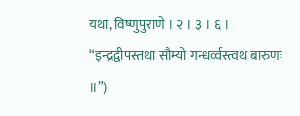यथा, विष्णुपुराणे । २ । ३ । ६ । “इन्द्रद्वीपस्तथा सौम्यो गन्धर्व्वस्त्वथ बारुणः ॥”)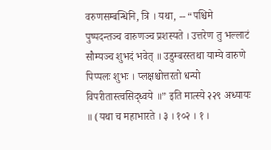वरुणसम्बन्धिनि, त्रि । यथा, -- “पश्चिमे पुष्पदन्तञ्च वारुणञ्च प्रशस्यते । उत्तरेण तु भल्लाटं सौम्यञ्च शुभदं भवेत् ॥ उडुम्बरस्तथा याम्ये वारुणे पिप्पलः शुभः । प्लक्षश्चोत्तरतो धन्यो विपरीतास्त्वसिद्ध्वये ॥” इति मात्स्ये २२९ अध्यायः ॥ (यथा च महाभारते । ३ । १०२ । १ ।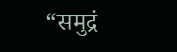“समुद्रं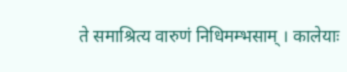ते समाश्रित्य वारुणं निधिमम्भसाम् । कालेयाः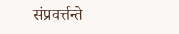संप्रवर्त्तन्ते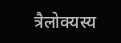त्रैलोक्यस्य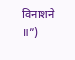विनाशने ॥”)